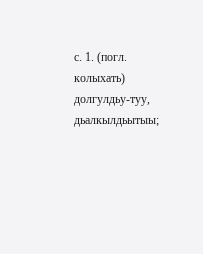с. 1. (погл. колыхать) долгулдьу-туу, дьалкылдьытыы;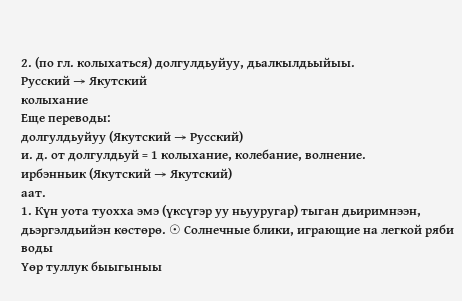2. (по гл. колыхаться) долгулдьуйуу, дьалкылдьыйыы.
Русский → Якутский
колыхание
Еще переводы:
долгулдьуйуу (Якутский → Русский)
и. д. от долгулдьуй = 1 колыхание, колебание, волнение.
ирбэнньик (Якутский → Якутский)
аат.
1. Күн уота туохха эмэ (үксүгэр уу ньууругар) тыган дьиримнээн, дьэргэлдьийэн көстөрө. ☉ Солнечные блики, играющие на легкой ряби воды
Үөр туллук быыгыныы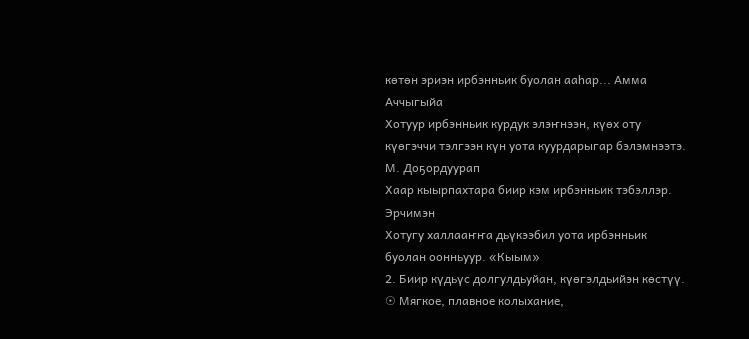көтөн эриэн ирбэнньик буолан ааһар... Амма Аччыгыйа
Хотуур ирбэнньик курдук элэҥнээн, күөх оту күөгэччи тэлгээн күн уота куурдарыгар бэлэмнээтэ. М. Доҕордуурап
Хаар кыырпахтара биир кэм ирбэнньик тэбэллэр. Эрчимэн
Хотугу халлааҥҥа дьүкээбил уота ирбэнньик буолан оонньуур. «Кыым»
2. Биир күдьүс долгулдьуйан, күөгэлдьийэн көстүү. ☉ Мягкое, плавное колыхание,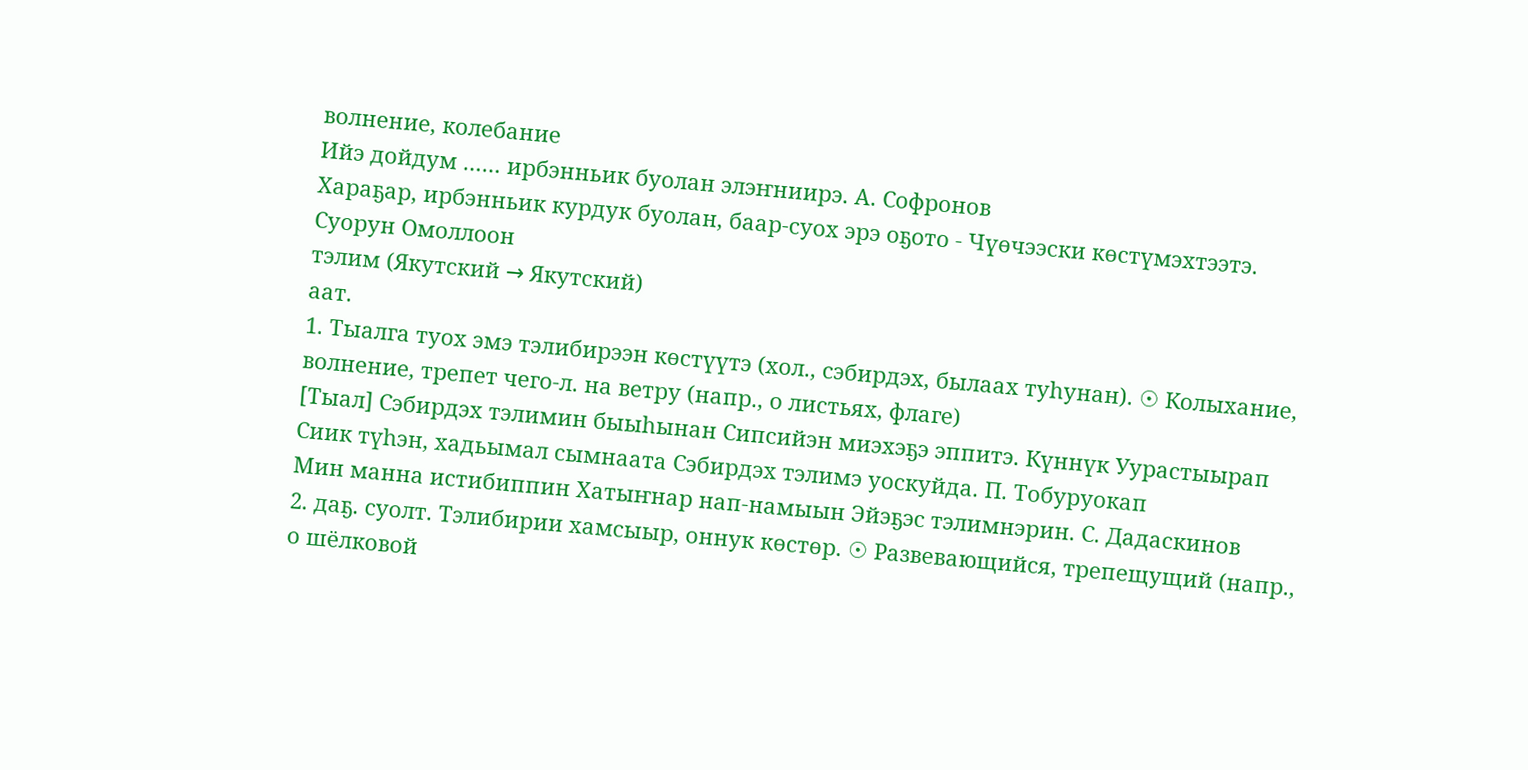волнение, колебание
Ийэ дойдум …… ирбэнньик буолан элэҥниирэ. А. Софронов
Хараҕар, ирбэнньик курдук буолан, баар-суох эрэ оҕото - Чүөчээски көстүмэхтээтэ. Суорун Омоллоон
тэлим (Якутский → Якутский)
аат.
1. Тыалга туох эмэ тэлибирээн көстүүтэ (хол., сэбирдэх, былаах туһунан). ☉ Колыхание, волнение, трепет чего-л. на ветру (напр., о листьях, флаге)
[Тыал] Сэбирдэх тэлимин быыһынан Сипсийэн миэхэҕэ эппитэ. Күннүк Уурастыырап
Сиик түһэн, хадьымал сымнаата Сэбирдэх тэлимэ уоскуйда. П. Тобуруокап
Мин манна истибиппин Хатыҥнар нап-намыын Эйэҕэс тэлимнэрин. С. Дадаскинов
2. даҕ. суолт. Тэлибирии хамсыыр, оннук көстөр. ☉ Развевающийся, трепещущий (напр., о шёлковой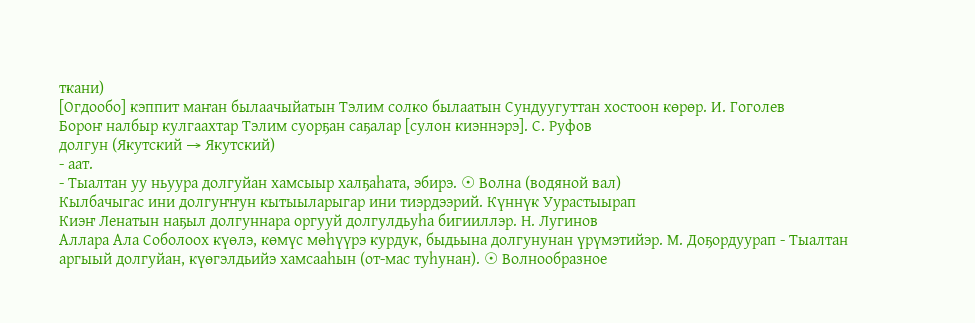ткани)
[Огдообо] кэппит маҥан былаачыйатын Тэлим солко былаатын Сундуугуттан хостоон көрөр. И. Гоголев
Бороҥ налбыр кулгаахтар Тэлим суорҕан саҕалар [сулон киэннэрэ]. С. Руфов
долгун (Якутский → Якутский)
- аат.
- Тыалтан уу ньуура долгуйан хамсыыр халҕаһата, эбирэ. ☉ Волна (водяной вал)
Кылбачыгас ини долгуҥҥун кытыыларыгар ини тиэрдээрий. Күннүк Уурастыырап
Киэҥ Ленатын наҕыл долгуннара оргууй долгулдьуһа бигииллэр. Н. Лугинов
Аллара Ала Соболоох күөлэ, көмүс мөһүүрэ курдук, быдьына долгунунан үрүмэтийэр. М. Доҕордуурап - Тыалтан аргыый долгуйан, күөгэлдьийэ хамсааһын (от-мас туһунан). ☉ Волнообразное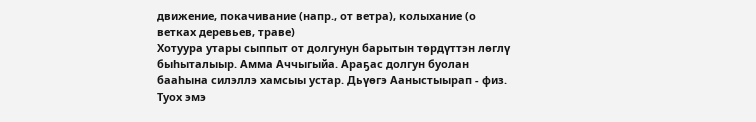движение, покачивание (напр., от ветра), колыхание (о ветках деревьев, траве)
Хотуура утары сыппыт от долгунун барытын төрдүттэн лөглү быһыталыыр. Амма Аччыгыйа. Араҕас долгун буолан бааһына силэллэ хамсыы устар. Дьүөгэ Ааныстыырап - физ. Туох эмэ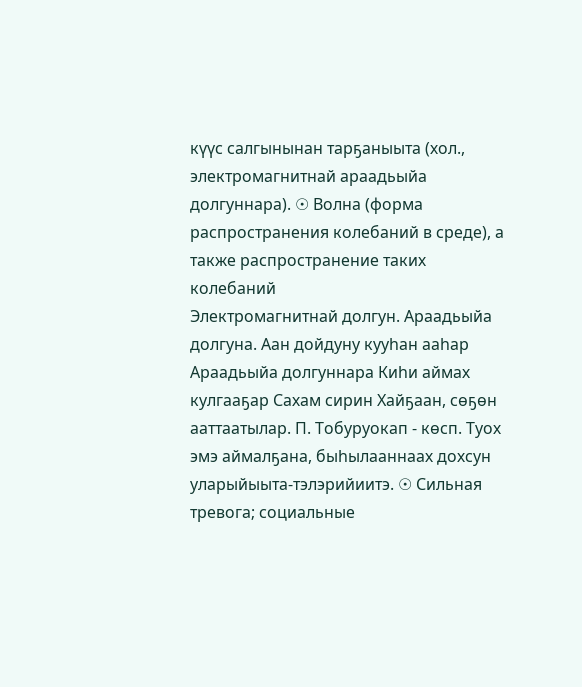күүс салгынынан тарҕаныыта (хол., электромагнитнай араадьыйа долгуннара). ☉ Волна (форма распространения колебаний в среде), а также распространение таких колебаний
Электромагнитнай долгун. Араадьыйа долгуна. Аан дойдуну кууһан ааһар Араадьыйа долгуннара Киһи аймах кулгааҕар Сахам сирин Хайҕаан, сөҕөн ааттаатылар. П. Тобуруокап - көсп. Туох эмэ аймалҕана, быһылааннаах дохсун уларыйыыта-тэлэрийиитэ. ☉ Сильная тревога; социальные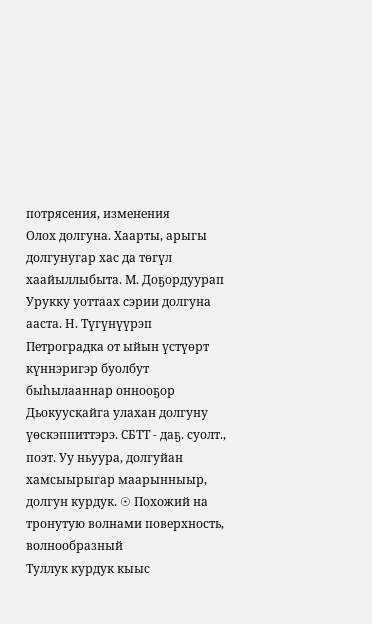потрясения, изменения
Олох долгуна. Хаарты, арыгы долгунугар хас да төгүл хаайыллыбыта. М. Доҕордуурап
Урукку уоттаах сэрии долгуна ааста. Н. Түгүнүүрэп
Петроградка от ыйын үстүөрт күннэригэр буолбут быһылааннар оннооҕор Дьокуускайга улахан долгуну үөскэппиттэрэ. СБТТ - даҕ. суолт., поэт. Уу ньуура, долгуйан хамсыырыгар маарынныыр, долгун курдук. ☉ Похожий на тронутую волнами поверхность, волнообразный
Туллук курдук кыыс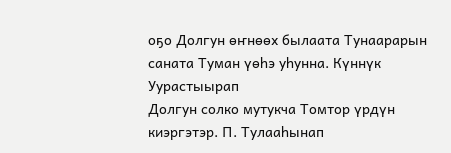оҕо Долгун өҥнөөх былаата Тунаарарын саната Туман үөһэ уһунна. Күннүк Уурастыырап
Долгун солко мутукча Томтор үрдүн киэргэтэр. П. Тулааһынап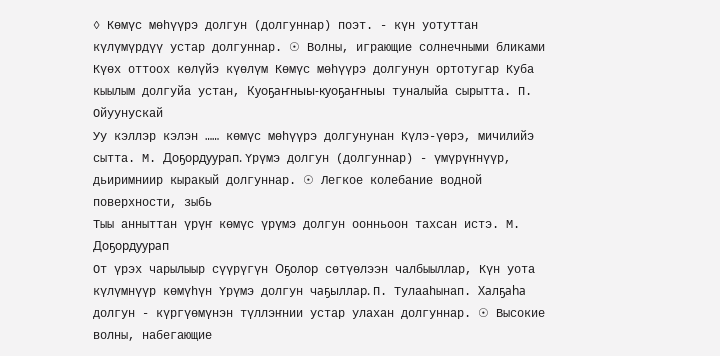◊ Көмүс мөһүүрэ долгун (долгуннар) поэт. - күн уотуттан күлүмүрдүү устар долгуннар. ☉ Волны, играющие солнечными бликами
Күөх оттоох көлүйэ күөлүм Көмүс мөһүүрэ долгунун ортотугар Куба кыылым долгуйа устан, Куоҕаҥныы-куоҕаҥныы туналыйа сырытта. П. Ойуунускай
Уу кэллэр кэлэн …… көмүс мөһүүрэ долгунунан Күлэ-үөрэ, мичилийэ сытта. М. Доҕордуурап. Үрүмэ долгун (долгуннар) - үмүрүҥнүүр, дьиримниир кыракый долгуннар. ☉ Легкое колебание водной поверхности, зыбь
Тыы анныттан үрүҥ көмүс үрүмэ долгун оонньоон тахсан истэ. М. Доҕордуурап
От үрэх чарылыыр сүүрүгүн Оҕолор сөтүөлээн чалбыыллар, Күн уота күлүмнүүр көмүһүн Үрүмэ долгун чаҕыллар. П. Тулааһынап. Халҕаһа долгун - күргүөмүнэн түллэҥнии устар улахан долгуннар. ☉ Высокие волны, набегающие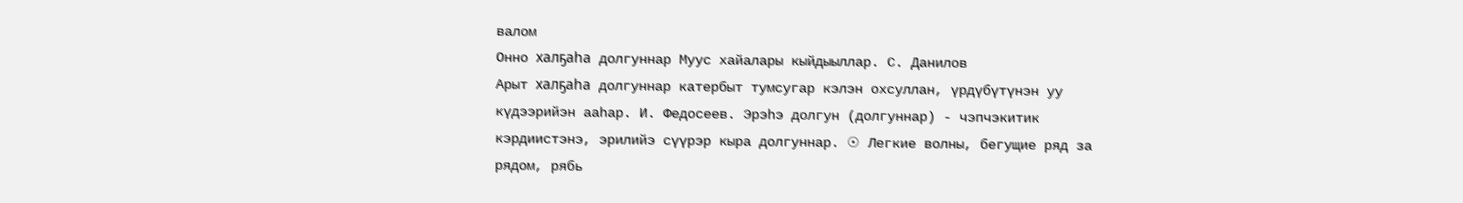валом
Онно халҕаһа долгуннар Муус хайалары кыйдыыллар. С. Данилов
Арыт халҕаһа долгуннар катербыт тумсугар кэлэн охсуллан, үрдүбүтүнэн уу күдээрийэн ааһар. И. Федосеев. Эрэһэ долгун (долгуннар) - чэпчэкитик кэрдиистэнэ, эрилийэ сүүрэр кыра долгуннар. ☉ Легкие волны, бегущие ряд за рядом, рябь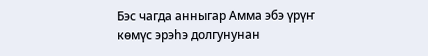Бэс чагда анныгар Амма эбэ үрүҥ көмүс эрэһэ долгунунан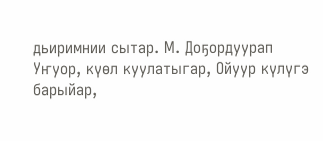дьиримнии сытар. М. Доҕордуурап
Уҥуор, күөл куулатыгар, Ойуур күлүгэ барыйар,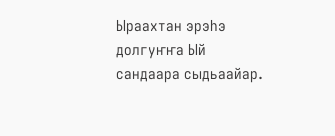Ыраахтан эрэһэ долгуҥҥа Ый сандаара сыдьаайар.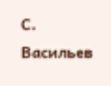С. Васильев